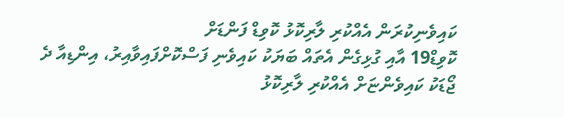ކައިވެނިކުރަން އެއްކުރި ލާރިކޮޅު ކޮވިޑް ފަންޑަށް
ކޮވިޑް19 އާއި ގުޅިގެން އެތައް ބަޔަކު ކައިވެނި ފަސްކޮށްފައިވާއިރު، އިންޑިއާ ދެ ޖޯޑަކު ކައިވެންޏަށް އެއްކުރި ލާރިކޮޅު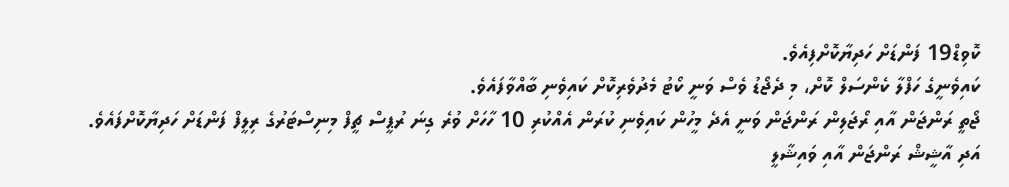ކޮވިޑް19 ފަންޑަށް ހަދިޔާކޮށްފިއެވެ.
ކައިވެނީގެ ހަފްލާ ކެންސަލް ކޮށް، މި ދެޖޯޑު ވެސް ވަނީ ކޯޓު މެދުވެރިކޮށް ކައިވެނި ބާއްވާފައެވެ.
ޖޯތީ ރަންޖަން އާއި ރޯޖަލިން ރަންޖަން ވަނީ އެދެ މީހުން ކައިވެނި ކުރަން އެއްކުރި 10 ހާހަށް ވުރެ ގިނަ ރުޕީސް ޗީފް މިނިސްޓަރުގެ ރިލީފް ފަންޑަށް ހަދިޔާކޮށްފައެވެ. އަދި އާޝީޝް ރަންޖަން އާއި ވައިޝާލީ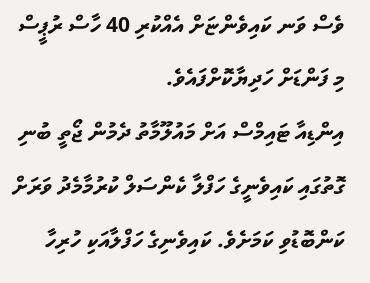ވެސް ވަނ ކައިވެންޏަށް އެއްކުރި 40 ހާސް ރުޕީސް މި ފަންޑަށް ހަދިޔާކޮށްފައެވެ.
އިންޑިއާ ޓައިމްސް އަށް މައުލޫމާތު ދެމުން ޖޯތީ ބުނި ގޮތުގައި ކައިވެނީގެ ހަފްލާ ކެންސަލް ކުރުމާމެދު ވަރަށް ކަންބޮޑުވި ކަމަށެވެ. ކައިވެނިގެ ހަފްލާއަކި ހުރިހާ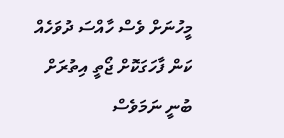މީހުނަށް ވެސް ހާއްސަ ދުވަހެއް ކަން ފާހަގަކޮށް ޖޯތީ އިތުރަށް ބުނީ ނަމަވެސް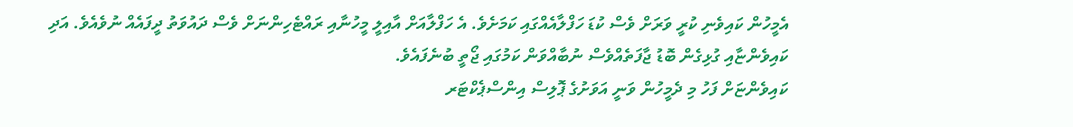އެމީހުން ކައިވެނި ކުރީ ވަރަށް ވެސް ކުޑަ ހަފްލާއެއްގައި ކަމަށެވެ. އެ ހަފްލާއަށް އާއިލީ މީހުނާއި ރައްޓެހިންނަށް ވެސް ދައުވަތު ދީފައެއް ނުވެއެވެ. އަދި ކައިވެންޏާއި ގުޅިގެން ބޮޑު ޖާފަތެއްވެސް ނުބާއްވަން ކަމުގައި ޖޯތީ ބުނެފައެވެ.
ކައިވެންޏަށް ފަހު މި ދެމީހުން ވަނީ އަވަށުގެ ޕޮލިސް އިންސްޕެކްޓަރ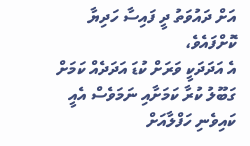އަށް ދައުވަތު ދީ ފައިސާ ހަދިޔާ ކޮށްފައެވެ،
އެ އަދަދަކީ ވަރަށް ކުޑަ އަދަދެއް ކަމަށް ގަބޫލު ކުރާ ކަމަށާއި ނަމަވެސް އެއީ ކައިވެނި ހަފްލާއަށް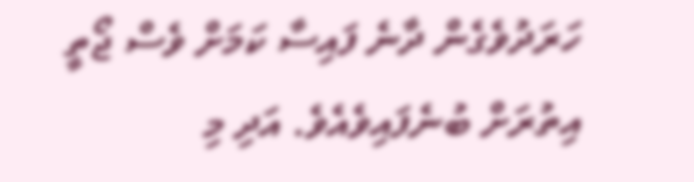ހަރަދުވެގެން ދާނެ ފައިސާ ކަމަށް ވެސް ޖޯތީ އިތުރަށް ބުނެފައިވެއެވެ. އަދި މި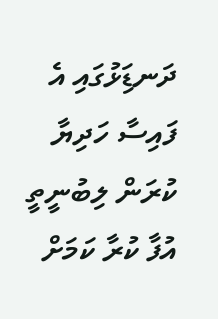ދަނޑިަޅުގައި އެ ފައިސާ ހަދިޔާ ކުރަން ލިބުނީތީ އުފާ ކުރާ ކަމަށް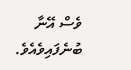ވެސް އޭނާ ބުނެފައިވެއެވެ.